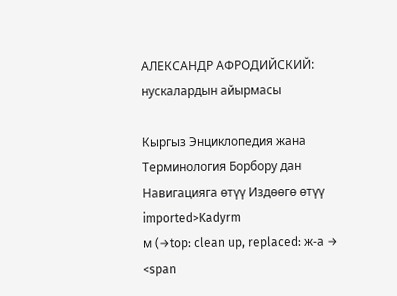АЛЕКСАНДР АФРОДИЙСКИЙ: нускалардын айырмасы

Кыргыз Энциклопедия жана Терминология Борбору дан
Навигацияга өтүү Издөөгө өтүү
imported>Kadyrm
м (→top: clean up, replaced: ж-а → <span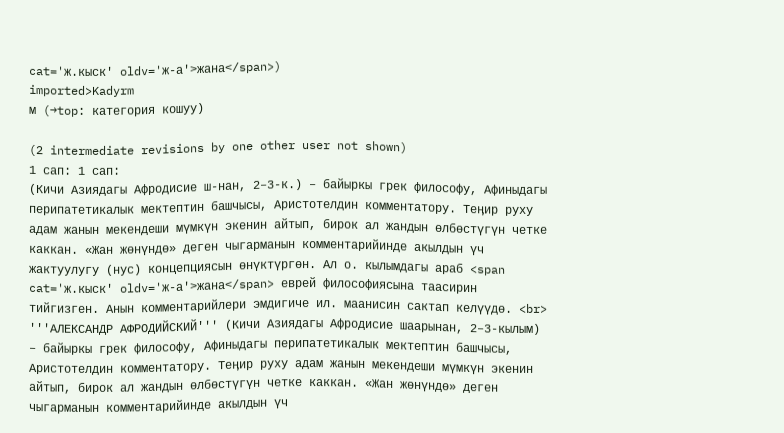cat='ж.кыск' oldv='ж-а'>жана</span>)
imported>Kadyrm
м (→top: категория кошуу)

(2 intermediate revisions by one other user not shown)
1 сап: 1 сап:
(Кичи Азиядагы Афродисие ш-нан, 2‒3-к.) ‒ байыркы грек философу, Афиныдагы перипатетикалык мектептин башчысы, Аристотелдин комментатору. Теӊир руху адам жанын мекендеши мүмкүн экенин айтып, бирок ал жандын өлбөстүгүн четке каккан. «Жан жөнүндө» деген чыгарманын комментарийинде акылдын үч жактуулугу (нус) концепциясын өнүктүргөн. Ал о. кылымдагы араб <span cat='ж.кыск' oldv='ж-а'>жана</span> еврей философиясына таасирин тийгизген. Анын комментарийлери эмдигиче ил. маанисин сактап келүүдө. <br>
'''АЛЕКСАНДР АФРОДИЙСКИЙ''' (Кичи Азиядагы Афродисие шаарынан, 2‒3-кылым) ‒ байыркы грек философу, Афиныдагы перипатетикалык мектептин башчысы, Аристотелдин комментатору. Теӊир руху адам жанын мекендеши мүмкүн экенин айтып, бирок ал жандын өлбөстүгүн четке каккан. «Жан жөнүндө» деген чыгарманын комментарийинде акылдын үч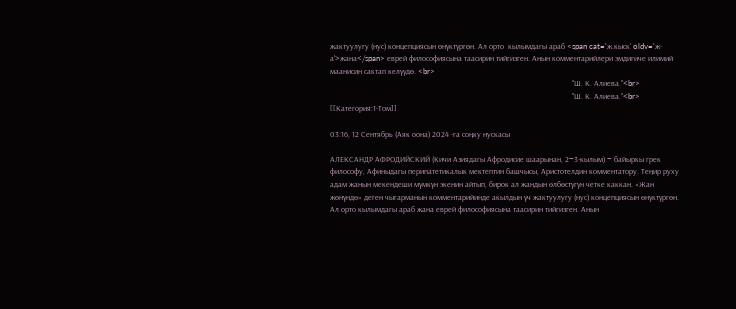жактуулугу (нус) концепциясын өнүктүргөн. Ал орто  кылымдагы араб <span cat='ж.кыск' oldv='ж-а'>жана</span> еврей философиясына таасирин тийгизген. Анын комментарийлери эмдигиче илимий маанисин сактап келүүдө. <br>
                                                                                                                         ''Ш. К. Алиева.''<br>
                                                                                                                         ''Ш. К. Алиева.''<br>
[[Категория:1-Том]]

03:16, 12 Сентябрь (Аяк оона) 2024 -га соңку нускасы

АЛЕКСАНДР АФРОДИЙСКИЙ (Кичи Азиядагы Афродисие шаарынан, 2‒3-кылым) ‒ байыркы грек философу, Афиныдагы перипатетикалык мектептин башчысы, Аристотелдин комментатору. Теӊир руху адам жанын мекендеши мүмкүн экенин айтып, бирок ал жандын өлбөстүгүн четке каккан. «Жан жөнүндө» деген чыгарманын комментарийинде акылдын үч жактуулугу (нус) концепциясын өнүктүргөн. Ал орто кылымдагы араб жана еврей философиясына таасирин тийгизген. Анын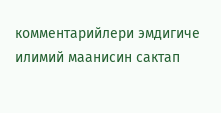комментарийлери эмдигиче илимий маанисин сактап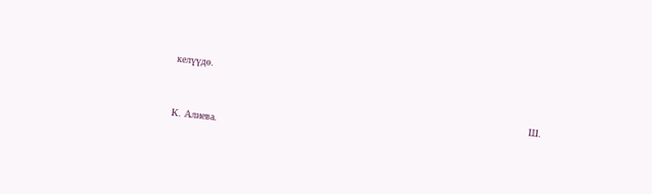келүүдө.

                                                                                                                       Ш. К. Алиева.